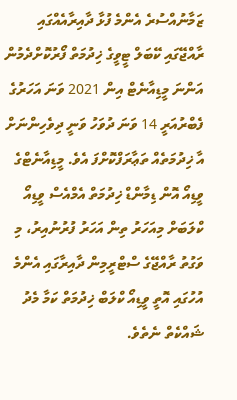ޒަމާނުއްސުރެ އެންމެ ފުޅާ ދާއިރާއެއްގައި ރާއްޖޭގައި ކޭބަލް ޓީވީގެ ޚިދުމަތް ފޯރުކޮށްދެމުން އަންނަ މީޑިއާނެޓް އިން 2021 ވަނަ އަހަރުގެ ފެބްރުއަރީ 14 ވަނަ ދުވަހު ވަނީ ދިވެހިންނަށް އާ ޚިދުމަތެއް ތަޢާރަފްކޮށްފަ އެވެ. މީޑިއާނެޓްގެ ވީޑިއޯ އޮން ޑިމާންޑް ޚިދުމަތް އެމްއެސް ވީޑިއޯ ކްލަބަށް މިއަހަރު ތިން އަހަރު ފުރުނުއިރު، މި ވަގުތު ރާއްޖޭގެ ސްޓްރީމިން ދާއިރާގައި އެންމެ އުހުގައި އޮތީ ވީޑިއޯ ކްލަބް ޚިދުމަތް ކަމާ މެދު ޝައްކެތް ނެތެވެ.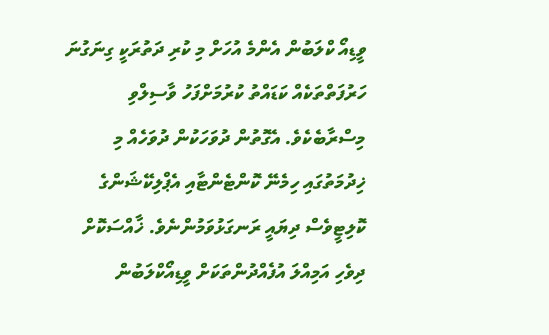ވީޑިއޯ ކްލަބުން އެންމެ އުހަށް މި ކުރި ދަތުރަކީ ގިނަގުނަ ހަރުފަތްތަކެއް ކަޑައްތު ކުރުމަށްފަހު ވާސިލްވި މިސްރާބެކެވެ. އެގޮތުން ދުވަހަކުން ދުވަހެއް މި ޚިދުމަތުގައި ހިމެނޭ ކޮންޓެންޓާއި އެޕްލިކޭޝަންގެ ކޮލިޓީވެސް ދިޔައީ ރަނގަޅުވަމުންނެވެ. ޚާއްސަކޮށް ދިވެހި އަމިއްލަ އުފެއްދުންތަކަށް ވީޑިއޯކްލަބުން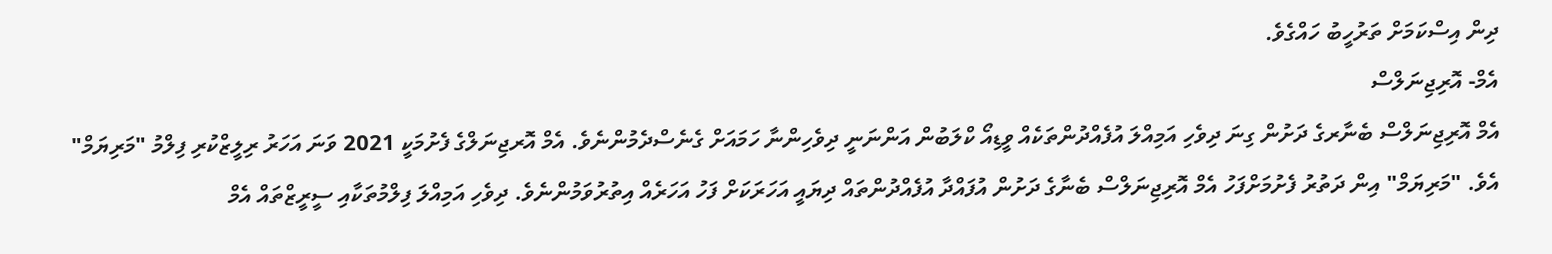ދިން އިސްކަމަށް ތަރުހީބު ހައްގެވެ.
އެމް- އޮރިޖިނަލްސް
އެމް އޮރިޖިނަލްސް ބެނާރގެ ދަށުން ގިނަ ދިވެހި އަމިއްލަ އުފެއްދުންތަކެއް ވީޑިއޯ ކްލަބުން އަންނަނީ ދިވެހިންނާ ހަމައަށް ގެނެސްދެމުންނެވެ. އެމް އޮރޖިނަލްގެ ފެށުމަކީ 2021 ވަނަ އަހަރު ރިލީޒްކުރި ފިލްމު "މަރިޔަމް" އެވެ. "މަރިޔަމް" އިން ދަތުރު ފެށުމަށްފަހު އެމް އޮރިޖިނަލްސް ބެނާގެ ދަށުން އުފައްދާ އުފެއްދުންތައް ދިޔައީ އަހަރަކަށް ފަހު އަހަރެއް އިތުރުވަމުންނެވެ. ދިވެހި އަމިއްލަ ފިލްމުތަކާއި ސީރީޒްތައް އެމް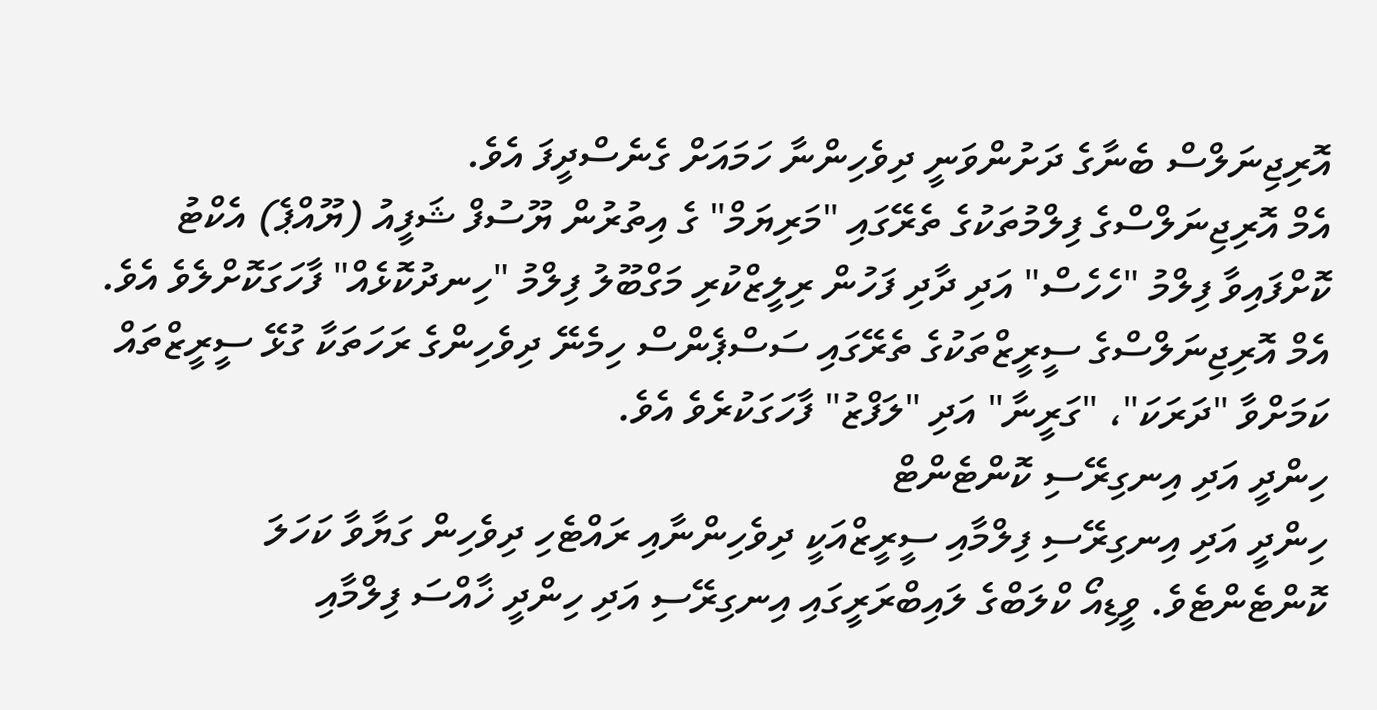އޮރިޖިނަލްސް ބެނާގެ ދަށުންވަނީ ދިވެހިންނާ ހަމައަށް ގެނެސްދީފަ އެވެ.
އެމް އޮރިޖިނަލްސްގެ ފިލްމުތަކުގެ ތެރޭގައި "މަރިޔަމް" ގެ އިތުރުން ޔޫސުފް ޝަފީއު (ޔޫއްޕެ) އެކްޓު ކޮށްފައިވާ ފިލްމު "ހެހެސް" އަދި ދާދި ފަހުން ރިލީޒްކުރި މަގްބޫލު ފިލްމު "ހިނދުކޮޅެއް" ފާހަގަކޮށްލެވެ އެވެ.
އެމް އޮރިޖިނަލްސްގެ ސީރީޒްތަކުގެ ތެރޭގައި ސަސްޕެންސް ހިމެނޭ ދިވެހިންގެ ރަހަތަކާ ގުޅޭ ސީރީޒްތައް ކަމަށްވާ "ދަރަކަ"، "ގަރީނާ" އަދި "ލަފްޒު" ފާހަގަކުރެވެ އެވެ.
ހިންދީ އަދި އިނގިރޭސި ކޮންޓެންޓް
ހިންދީ އަދި އިނގިރޭސި ފިލްމާއި ސީރީޒްއަކީ ދިވެހިންނާއި ރައްޓެހި ދިވެހިން ގަޔާވާ ކަހަލަ ކޮންޓެންޓެވެ. ވީޑިއޯ ކްލަބްގެ ލައިބްރަރީގައި އިނގިރޭސި އަދި ހިންދީ ޚާއްސަ ފިލްމާއި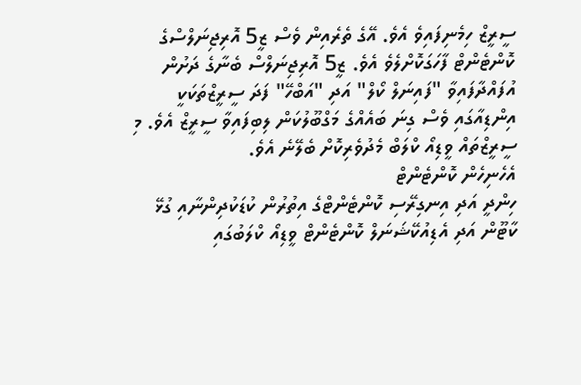ސީރީޒް ހިމެނިފައިވެ އެވެ. އޭގެ ތެރެއިން ވެސް ޒީ5 އޮރިޖިނަލްސްގެ ކޮންޓެންޓް ފާހަގަކޮށްލެވެ އެވެ. ޒީ5 އޮރިޖިނަލްސް ބެނާގެ ދަށުން އުފައްދާފައިވާ "ފައިނަލް ކޯލް" އަދި "އަބްހޭ" ފަދަ ސީރީޒްތަކަކީ އިންޑިއާގައި ވެސް ގިނަ ބައެއްގެ މަގްބޫލުކަން ލިބިފައިވާ ސީރީޒް އެވެ. މި ސީރީޒްތައް ވީޑިއޯ ކްލަބް މެދުވެރިކޮށް ބެލޭނެ އެވެ.
އެހެނިހެން ކޮންޓެންޓް
ހިންދީ އަދި އިނގިރޭސި ކޮންޓެންޓްގެ އިތުރުން ކުޑަކުދިންނާއި ގުޅޭ ކާޓޫން އަދި އެޑިއުކޭޝަނަލް ކޮންޓެންޓް ވީޑިއޯ ކްލަބުގައި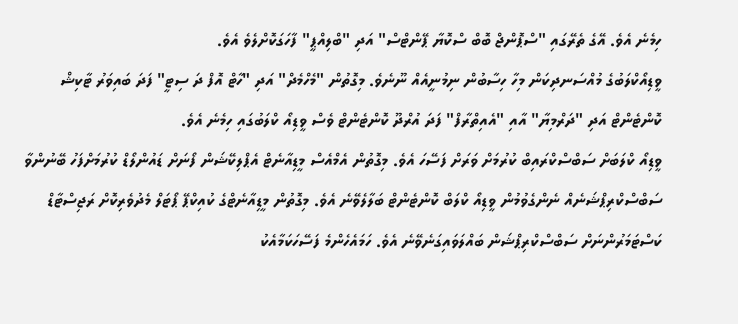ހިމެނެ އެވެ. އޭގެ ތެރޭގައި "ސްޕޮންޖް ބޮބް ސްކޮޔާ ޕޭންޓްސް" އަދި "ބްލިއްޕީ" ފާހަގަކޮށްލެވެ އެވެ.
ވީޑިއޯކްލަބުގެ މުއްސަނދިކަން މިހާ ހިސާބުން ނިމުނީއެއް ނޫނެވެ. މިގޮތުން "މެހްމެދް" އަދި "ހާޓް އޮފް ދަ ސިޓީ" ފަދަ ބައިވަރު ޓާކިޝް ކޮންޓެންޓް އަދި "ދަރްމިޔާ" އާއި "އެއިތްރާފް" ފަދަ އުރްދޫ ކޮންޓެންޓް ވެސް ވީޑިއޯ ކްލަބުގައި ހިމެނެ އެވެ.
ވީޑިއޯ ކްލަބަށް ސަބްސްކްރައިބް ކުރުމަށް ވަރަށް ފަސޭހަ އެވެ. މިގޮތުން އެމްއެސް މީޑިއާނެޓް އެޕްލިކޭޝަން ފޯނަށް ޑައުންލޯޑް ކުރުމަށްފަހު ބޭނުންވާ ސަބްސްކްރިޕްޝަނެއް ނެންގެވުމުން ވީޑިއޯ ކްލަބް ކޮންޓެންޓް ބަލާލެވޭނެ އެވެ. މިގޮތުން މީޑިއާނެޓްގެ ކުއިކްޕޭ ޕޯޓަލް މެދުވެރިކޮށް ރަޖިސްޓާޑް ކަސްޓަމަރުންނަށް ސަބްސްކްރިޕްޝަން ބައްލަވައިގަނެވޭނެ އެވެ. ހަމައެހެންމެ ފަސޭހަކަމާއެކު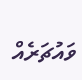ވައުޗަރެއް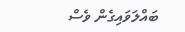ބައްލަވައިގެން ވެސް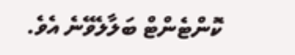ކޮންޓެންޓް ބަލާލެވޭނެ އެވެ.